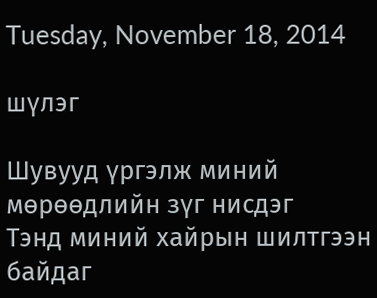Tuesday, November 18, 2014

шүлэг

Шувууд үргэлж миний мөрөөдлийн зүг нисдэг
Тэнд миний хайрын шилтгээн байдаг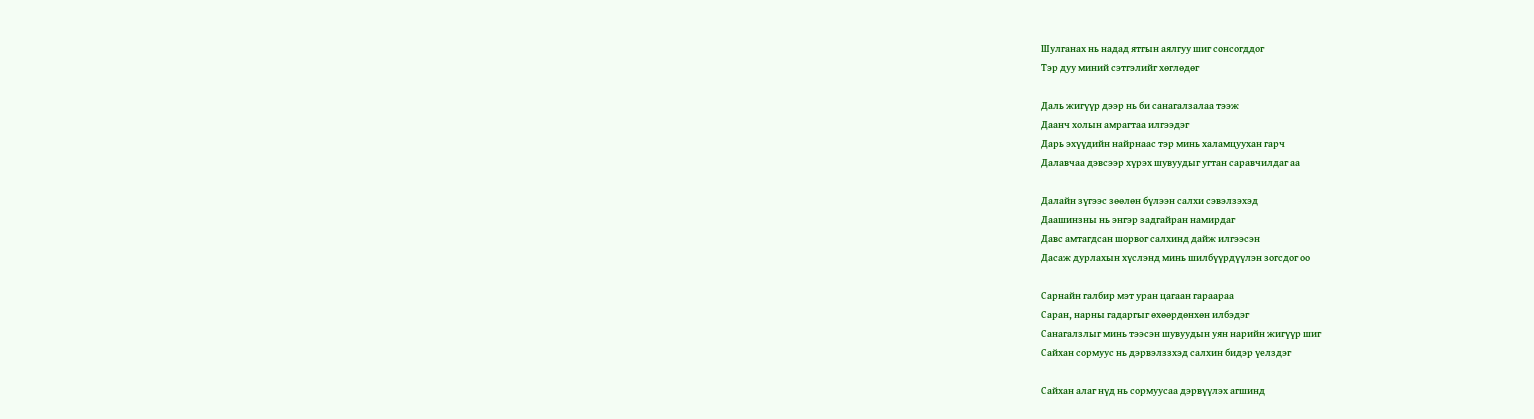Шулганах нь надад ятгын аялгуу шиг сонсогддог
Тэр дуу миний сэтгэлийг хөглөдөг

Даль жигүүр дээр нь би санагалзалаа тээж
Даанч холын амрагтаа илгээдэг
Дарь эхүүдийн найрнаас тэр минь халамцуухан гарч
Далавчаа дэвсээр хүрэх шувуудыг угтан саравчилдаг аа

Далайн зүгээс зөөлөн бүлээн салхи сэвэлзэхэд
Даашинзны нь энгэр задгайран намирдаг
Давс амтагдсан шорвог салхинд дайж илгээсэн
Дасаж дурлахын хүслэнд минь шилбүүрдүүлэн зогсдог оо

Сарнайн галбир мэт уран цагаан гараараа
Саран, нарны гадаргыг өхөөрдөнхөн илбэдэг
Санагалзлыг минь тээсэн шувуудын уян нарийн жигүүр шиг
Сайхан сормуус нь дэрвэлззхэд салхин бидэр үелздэг

Сайхан алаг нүд нь сормуусаа дэрвүүлэх агшинд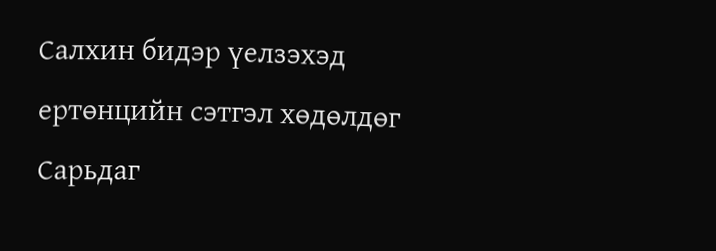Салхин бидэр үелзэхэд ертөнцийн сэтгэл хөдөлдөг
Сарьдаг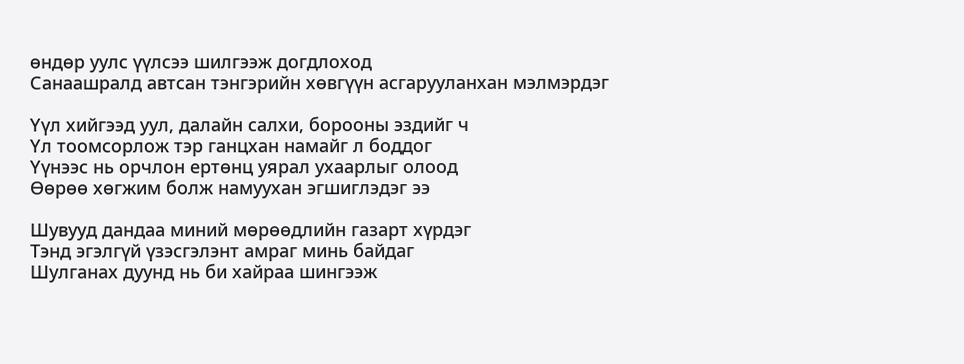өндөр уулс үүлсээ шилгээж догдлоход
Санаашралд автсан тэнгэрийн хөвгүүн асгарууланхан мэлмэрдэг

Үүл хийгээд уул, далайн салхи, борооны эздийг ч
Үл тоомсорлож тэр ганцхан намайг л боддог
Үүнээс нь орчлон ертөнц уярал ухаарлыг олоод
Өөрөө хөгжим болж намуухан эгшиглэдэг ээ

Шувууд дандаа миний мөрөөдлийн газарт хүрдэг
Тэнд эгэлгүй үзэсгэлэнт амраг минь байдаг
Шулганах дуунд нь би хайраа шингээж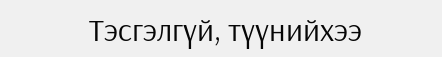Тэсгэлгүй, түүнийхээ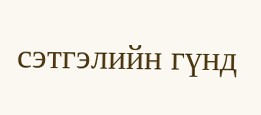сэтгэлийн гүнд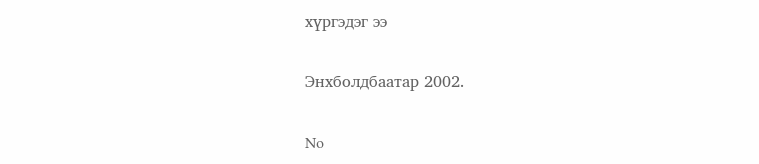хүргэдэг ээ

Энхболдбаатар 2002.

No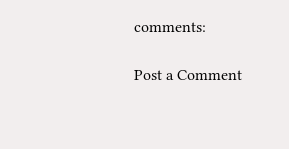comments:

Post a Comment